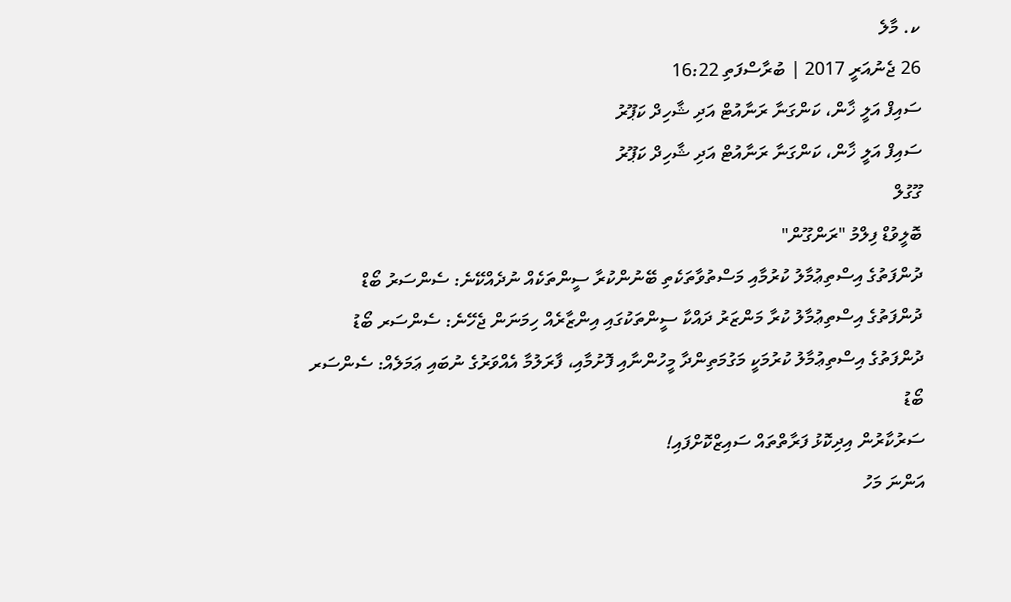ކ. މާލެ
26 ޖެނުއަރީ 2017 | ބުރާސްފަތި 16:22
ސައިފް އަލީ ޚާން، ކަންގަނާ ރަނާއުޓް އަދި ޝާހިދް ކަޕޫރު
ސައިފް އަލީ ޚާން، ކަންގަނާ ރަނާއުޓް އަދި ޝާހިދް ކަޕޫރު
ގޫގުލް
ބޮލީވުޑް ފިލްމު "ރަންގޫން"
ދުންފަތުގެ އިސްތިޢުމާލު ކުރުމާއި މަސްތުވާތަކެތި ބޭނުންކުރާ ސީންތަކެއް ނުދެއްކޭނެ: ސެންސަރު ބޯޑް
ދުންފަތުގެ އިސްތިޢުމާލު ކުރާ މަންޒަރު ދައްކާ ސީންތަކުގައި އިންޒާރެއް ހިމަނަން ޖެހޭނެ: ސެންސަރ ބޯޑު
ދުންފަތުގެ އިސްތިޢުމާލު ކުރުމަކީ މަގުމަތިންދާ މީހުންނާއި ފޮށުމާއި، ފާރަލުމާ އެއްވަރުގެ ނުބައި ޢަމަލެއް: ސެންސަރ ބޯޑު
ސަރުކާރުން އިދިކޮޅު ފަރާތްތައް ސައިޒްކޮށްފައި!
އަންނަ މަހު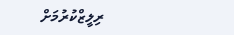ރިލީޒްކުރުމަށް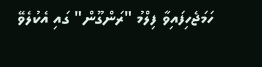ހަމަޖެހިފައިވާ ފިލްމު "ރަންގޫން" ގައި އެކުލެވޭ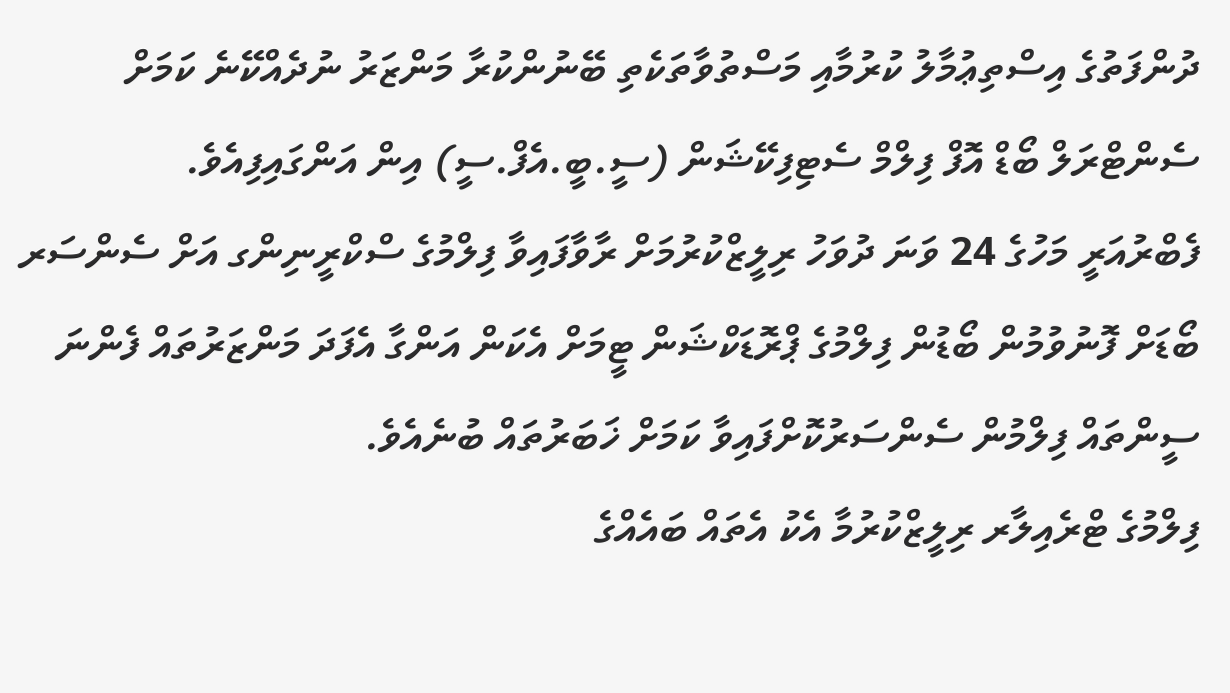ދުންފަތުގެ އިސްތިޢުމާލު ކުރުމާއި މަސްތުވާތަކެތި ބޭނުންކުރާ މަންޒަރު ނުދެއްކޭނެ ކަމަށް ސެންޓްރަލް ބޯޑް އޮފް ފިލްމް ސެޓިފިކޭޝަން (ސީ.ބީ.އެފް.ސީ) އިން އަންގައިފިއެވެ.
ފެބްރުއަރީ މަހުގެ 24 ވަނަ ދުވަހު ރިލީޒްކުރުމަށް ރާވާފައިވާ ފިލްމުގެ ސްކްރީނިންގ އަށް ސެންސަރ ބޯޑަށް ފޮނުވުމުން ބޯޑުން ފިލްމުގެ ޕްރޮޑަކްޝަން ޓީމަށް އެކަން އަންގާ އެފަދަ މަންޒަރުތައް ފެންނަ ސީންތައް ފިލްމުން ސެންސަރުކޮށްފައިވާ ކަމަށް ޚަބަރުތައް ބުނެއެވެ.
ފިލްމުގެ ޓްރެއިލާރ ރިލީޒްކުރުމާ އެކު އެތައް ބައެއްގެ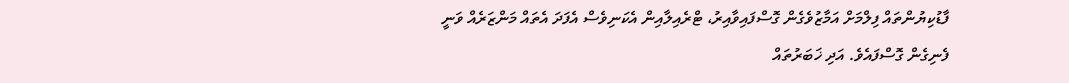ފާޑުކިޔުންތައް ފިލްމަށް އަމާޒުވެގެން ގޮސްފައިވާއިރު، ޓްރެއިލާއިން އެކަނިވެސް އެފަދަ އެތައް މަންޒަރެއް ވަނީ ފެނިގެން ގޮސްފައެވެ. އަދި ޚަބަރުތައް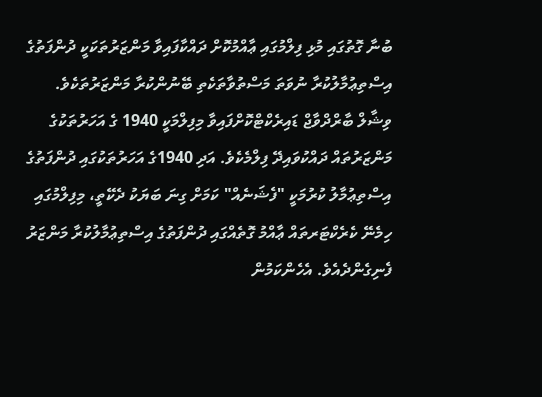ބުނާ ގޮތުގައި މުޅި ފިލްމުގައި ޢާއްމުކޮށް ދައްކާފައިވާ މަންޒަރުތަކަކީ ދުންފަތުގެ އިސްތިޢުމާލުކުރާ ނުވަތަ މަސްތުވާތަކެތި ބޭނުންކުރާ މަންޒަރުތަކެވެ.
ވިޝާލް ބާރްދްވާޖް ޑައިރެކްޓްކޮށްފައިވާ މިފިލްމަކީ 1940 ގެ އަހަރުތަކުގެ މަންޒަރުތައް ދައްކުވައިދޭ ފިލްމެކެވެ. އަދި 1940ގެ އަހަރުތަކުގައި ދުންފަތުގެ އިސްތިޢުމާލު ކުރުމަކީ "ފެޝަނެއް" ކަމަށް ގިނަ ބަޔަކު ދެކޭތީ، މިފިލްމުގައި ހިމެނޭ ކެރެކްޓަރތައް ޢާއްމު ގޮތެއްގައި ދުންފަތުގެ އިސްތިޢުމާލުކުރާ މަންޒަރު ފެނިގެންދެއެވެ. އެހެންކަމުން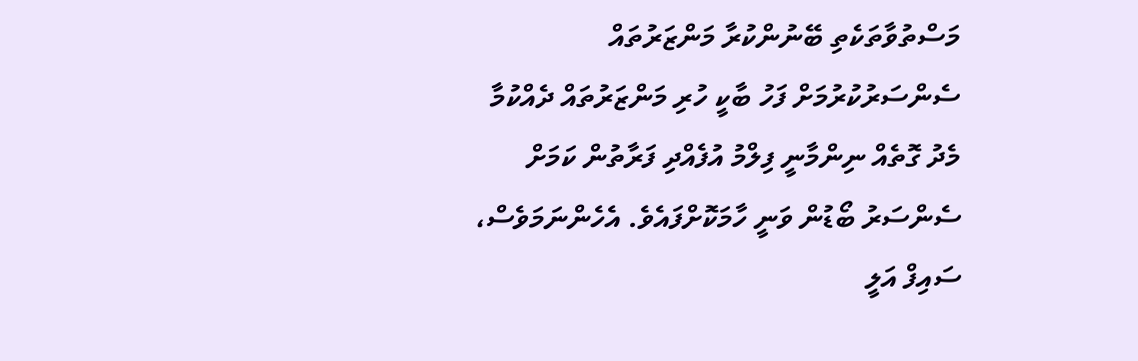މަސްތުވާތަކެތި ބޭނުންކުރާ މަންޒަރުތައް ސެންސަރުކުރުމަށް ފަހު ބާކީ ހުރި މަންޒަރުތައް ދެއްކުމާ މެދު ގޮތެއް ނިންމާނީ ފިލްމު އުފެއްދި ފަރާތުން ކަމަށް ސެންސަރު ބޯޑުން ވަނީ ހާމަކޮށްފައެވެ. އެހެންނަމަވެސް، ސައިފް އަލީ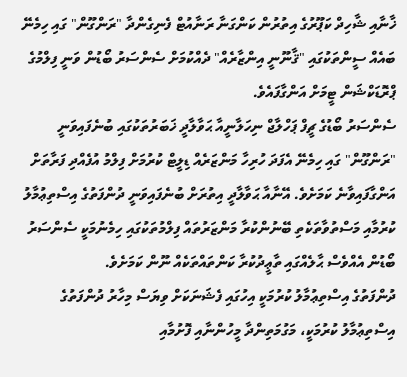ޚާނާއި ޝާހިދް ކަޕޫރުގެ އިތުރުން ކަންގަނާ ރަނާއުޓް ފެނިގެންދާ "ރަންގޫން" ގައި ހިމެނޭ ބައެއް ސީންތަކުގައި "ޤާނޫނީ އިންޒާރެއް" ދެއްކުމަށް ސެންސަރު ބޯޑުން ވަނީ ފިލްމުގެ ޕްރޮޑަކްޝަން ޓީމަށް އަންގާފައެވެ.
ސެންސަރު ބޯޑުގެ ޗީފް ޕަހްލާޖް ނިހަލާނީއާ ޙަވާލާދީ ޚަބަރުތަކުގައި ބުނެފައިވަނީ "ރަންގޫން" ގައި ހިމެނޭ އެފަދަ ހުރިހާ މަންޒަރެއް ޑިލީޓް ކުރުމަށް ފިލްމު އުފެއްދި ފަރާތަށް އަންގާފައިވާނެ ކަމަށެވެ. އޭނާއާ ޙަވާލާދީ އިތުރަށް ބުނެފައިވަނީ ދުންފަތުގެ އިސްތިޢުމާލު ކުރުމާއި މަސްތުވާތަކެތި ބޭނުންކުރާ މަންޒަރުތައް ފިލްމުތަކުގައި ހިމެނުމަކީ ސެންސަރު ބޯޑުން އެއްވެސް ޙާލެއްގައި ތާޢީދުކުރާ ކަންތައްތަކެއް ނޫން ކަމަށެވެ.
ދުންފަތުގެ އިސްތިޢުމާލު ކުރުމަކީ އިހުގައި ފެޝަނަކަށް ވިޔަސް މިހާރު ދުންފަތުގެ އިސްތިޢުމާލު ކުރުމަކީ، މަގުމަތިންދާ މީހުންނާއި ފޮށުމާއި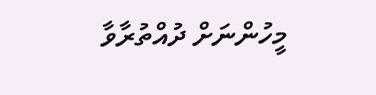މީހުންނަށް ދުއްތުރާވާ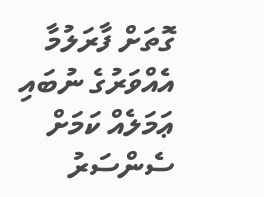ގޮތަށް ފާރަލުމާ އެއްވަރުގެ ނުބައި ޢަމަލެއް ކަމަށް ސެންސަރު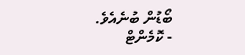ބޯޑުން ބުނެއެވެ.
- ކޮމެންޓް